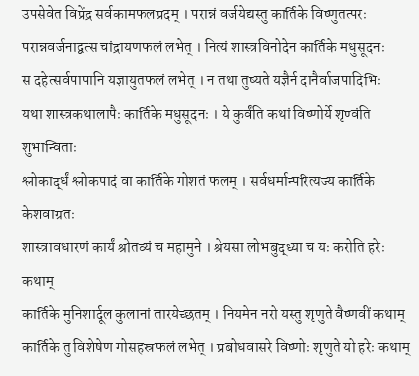उपसेवेत विप्रेंद्र सर्वकामफलप्रदम् । परान्नं वर्जयेद्यस्तु कार्तिके विष्णुतत्परः
परान्नवर्जनाद्वत्स चांद्रायणफलं लभेत् । नित्यं शास्त्रविनोदेन कार्तिके मधुसूदनः
स दहेत्सर्वपापानि यज्ञायुतफलं लभेत् । न तथा तुष्यते यज्ञैर्न दानैर्वाजपादिभिः
यथा शास्त्रकथालापैः कार्तिके मधुसूदनः । ये कुर्वंति कथां विष्णोर्ये शृण्वंति शुभान्विताः
श्लोकार्द्धं श्लोकपादं वा कार्तिके गोशतं फलम् । सर्वधर्मान्परित्यज्य कार्तिके केशवाग्रतः
शास्त्रावधारणं कार्यं श्रोतव्यं च महामुने । श्रेयसा लोभबुद्ध्या च यः करोति हरेः कथाम्
कार्तिके मुनिशार्दूल कुलानां तारयेच्छतम् । नियमेन नरो यस्तु शृणुते वैष्णवीं कथाम्
कार्तिके तु विशेषेण गोसहस्रफलं लभेत् । प्रबोधवासरे विष्णोः शृणुते यो हरेः कथाम्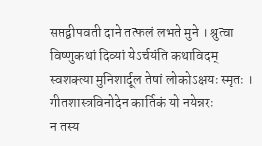सप्तद्वीपवती दाने तत्फलं लभते मुने । श्रुत्वा विष्णुकथां दिव्यां येऽर्चयंति कथाविदम्
स्वशक्त्या मुनिशार्दूल तेषां लोकोऽक्षयः स्मृतः । गीतशास्त्रविनोदेन कार्तिकं यो नयेन्नरः
न तस्य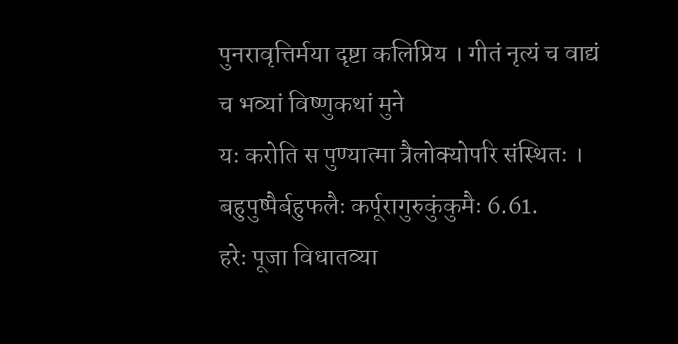पुनरावृत्तिर्मया दृष्टा कलिप्रिय । गीतं नृत्यं च वाद्यं च भव्यां विष्णुकथां मुने
यः करोति स पुण्यात्मा त्रैलोक्योपरि संस्थितः । बहुपुष्पैर्बहुफलैः कर्पूरागुरुकुंकुमैः 6.61.
हरेः पूजा विधातव्या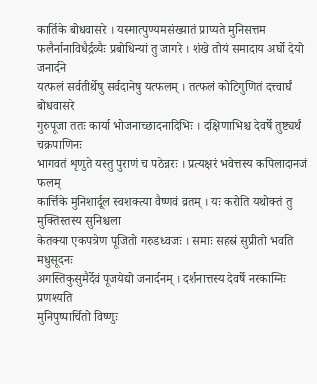कार्तिके बोधवासरे । यस्मात्पुण्यमसंख्यातं प्राप्यते मुनिसत्तम
फलैर्नानाविधैर्द्रव्यैः प्रबोधिन्यां तु जागरे । शंखे तोयं समादाय अर्घो देयो जनार्दने
यत्फलं सर्वतीर्थेषु सर्वदानेषु यत्फलम् । तत्फलं कोटिगुणितं दत्त्वार्घं बोधवासरे
गुरुपूजा ततः कार्या भोजनाच्छादनादिभिः । दक्षिणाभिश्च देवर्षे तुष्ट्यर्थं चक्रपाणिनः
भागवतं शृणुते यस्तु पुराणं च पठेन्नरः । प्रत्यक्षरं भवेत्तस्य कपिलादानजं फलम्
कार्त्तिके मुनिशार्दूल स्वशक्त्या वैष्णवं व्रतम् । यः करोति यथोक्तं तु मुक्तिस्तस्य सुनिश्चला
केतक्या एकपत्रेण पूजितो गरुडध्वजः । समाः सहस्रं सुप्रीतो भवति मधुसूदनः
अगस्तिकुसुमैर्देवं पूजयेद्यो जनार्दनम् । दर्शनात्तस्य देवर्षे नरकाग्निः प्रणश्यति
मुनिपुष्पार्चितो विष्णुः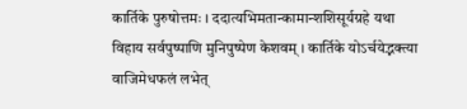कार्तिके पुरुषोत्तमः । ददात्यभिमतान्कामान्शशिसूर्यग्रहे यथा
विहाय सर्वपुष्पाणि मुनिपुष्पेण केशवम् । कार्तिके योऽर्चयेद्भक्त्या वाजिमेधफलं लभेत्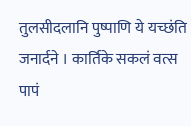तुलसीदलानि पुष्पाणि ये यच्छंति जनार्दने । कार्तिके सकलं वत्स पापं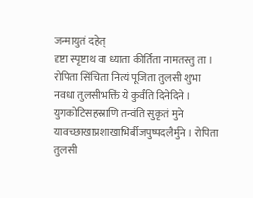जन्मायुतं दहेत्
दृष्टा स्पृष्टाथ वा ध्याता कीर्तिता नामतस्तु ता । रोपिता सिंचिता नित्यं पूजिता तुलसी शुभा
नवधा तुलसीभक्तिं ये कुर्वंति दिनेदिने । युगकोटिसहस्राणि तन्वंति सुकृतं मुने
यावच्छाखाप्रशाखाभिर्बीजपुष्पदलैर्मुने । रोपिता तुलसी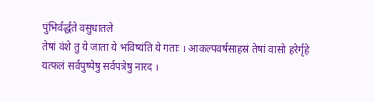पुंभिर्वर्द्धते वसुधातले
तेषां वंशे तु ये जाता ये भविष्यंति ये गताः । आकल्पवर्षसाहस्रं तेषां वासो हरेर्गृहे
यत्फलं सर्वपुष्पेषु सर्वपत्रेषु नारद ।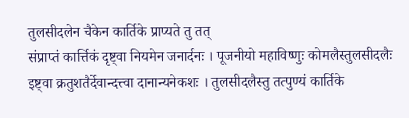तुलसीदलेन चैकेन कार्तिके प्राप्यते तु तत्
संप्राप्तं कार्त्तिकं दृष्ट्वा नियमेन जनार्दनः । पूजनीयो महाविष्णुः कोमलैस्तुलसीदलैः
इष्ट्वा क्रतुशतैर्देवान्दत्त्वा दानान्यनेकशः । तुलसीदलैस्तु तत्पुण्यं कार्तिके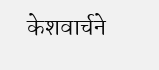केशवार्चने